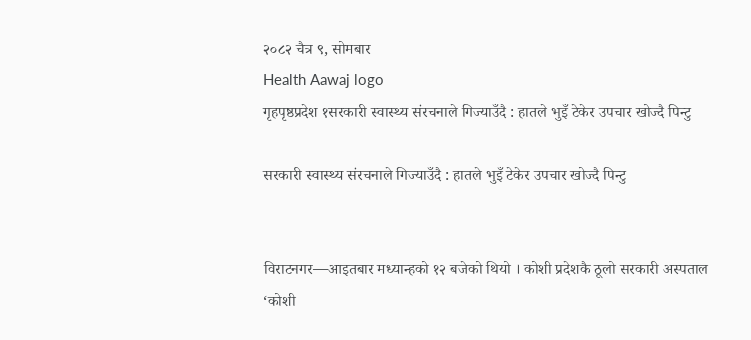२०८२ चैत्र ९, सोमबार
Health Aawaj logo
गृहपृष्ठप्रदेश १सरकारी स्वास्थ्य संरचनाले गिज्याउँदै : हातले भुइँ टेकेर उपचार खोज्दै पिन्टु

सरकारी स्वास्थ्य संरचनाले गिज्याउँदै : हातले भुइँ टेकेर उपचार खोज्दै पिन्टु


विराटनगर—आइतबार मध्यान्हको १२ बजेको थियो । कोशी प्रदेशकै ठूलो सरकारी अस्पताल ‘कोशी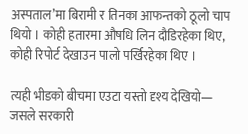अस्पताल’मा बिरामी र तिनका आफन्तको ठूलो चाप थियो । कोही हतारमा औषधि लिन दौडिरहेका थिए, कोही रिपोर्ट देखाउन पालो पर्खिरहेका थिए ।

त्यही भीडको बीचमा एउटा यस्तो दृश्य देखियो— जसले सरकारी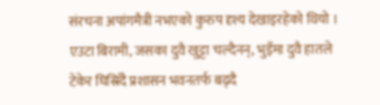संरचना अपांगमैत्री नभएको कुरुप दृश्य देखाइरहेको थियो । एउटा बिरामी, जसका दुवै खुट्टा चल्दैनन्, भुइँमा दुवै हातले टेकेर घिस्रिँदै प्रशासन भवनतर्फ बढ्दै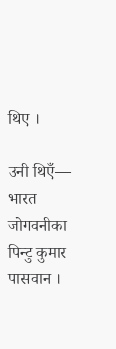थिए ।

उनी थिएँ— भारत जोगवनीका पिन्टु कुमार पासवान ।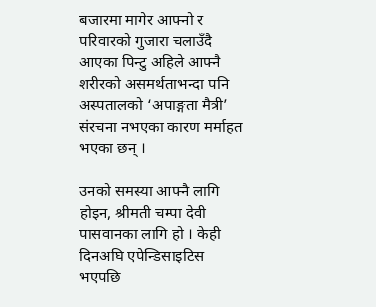बजारमा मागेर आफ्नो र परिवारको गुजारा चलाउँदै आएका पिन्टु अहिले आफ्नै शरीरको असमर्थताभन्दा पनि अस्पतालको ‘अपाङ्गता मैत्री’ संरचना नभएका कारण मर्माहत भएका छन् ।

उनको समस्या आफ्नै लागि होइन, श्रीमती चम्पा देवी पासवानका लागि हो । केही दिनअघि एपेन्डिसाइटिस भएपछि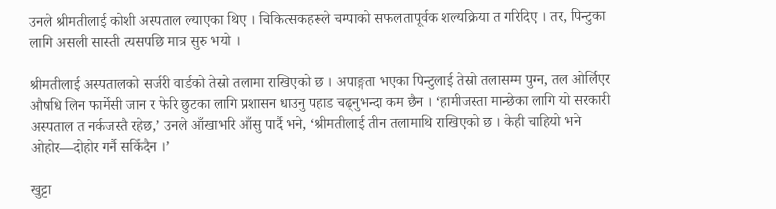उनले श्रीमतीलाई कोशी अस्पताल ल्याएका थिए । चिकित्सकहरूले चम्पाको सफलतापूर्वक शल्यक्रिया त गरिदिए । तर, पिन्टुका लागि असली सास्ती त्यसपछि मात्र सुरु भयो ।

श्रीमतीलाई अस्पतालको सर्जरी वार्डको तेस्रो तलामा राखिएको छ । अपाङ्गता भएका पिन्टुलाई तेस्रो तलासम्म पुग्न, तल ओर्लिएर औषधि लिन फार्मेसी जान र फेरि छुटका लागि प्रशासन धाउनु पहाड चढ्नुभन्दा कम छैन । ‘हामीजस्ता मान्छेका लागि यो सरकारी अस्पताल त नर्कजस्तै रहेछ,’ उनले आँखाभरि आँसु पार्दै भने, ‘श्रीमतीलाई तीन तलामाथि राखिएको छ । केही चाहियो भने ओहोर—दोहोर गर्नै सकिँदैन ।’

खुट्टा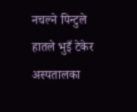नचल्ने पिन्टुले हातले भुइँ टेकेर अस्पतालका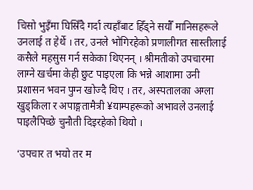चिसो भुइँमा घिस्रिँदै गर्दा त्यहाँबाट हिँड्ने सयौँ मानिसहरूले उनलाई त हेर्थे । तर, उनले भोगिरहेको प्रणालीगत सास्तीलाई कसैले महसुस गर्न सकेका थिएनन् । श्रीमतीको उपचारमा लाग्ने खर्चमा केही छुट पाइएला कि भन्ने आशामा उनी प्रशासन भवन पुग्न खोज्दै थिए । तर, अस्पतालका अग्ला खुड्किला र अपाङ्गतामैत्री ¥याम्पहरूको अभावले उनलाई पाइलैपिच्छे चुनौती दिइरहेको थियो ।

‘उपचार त भयो तर म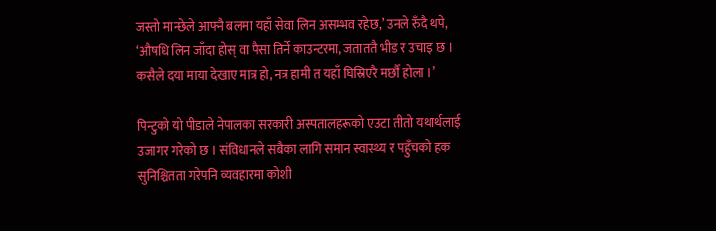जस्तो मान्छेले आफ्नै बलमा यहाँ सेवा लिन असम्भव रहेछ,’ उनले रुँदै थपे, ‘औषधि लिन जाँदा होस् वा पैसा तिर्ने काउन्टरमा, जताततै भीड र उचाइ छ । कसैले दया माया देखाए मात्र हो, नत्र हामी त यहाँ घिस्रिएरै मर्छौं होला ।’

पिन्टुको यो पीडाले नेपालका सरकारी अस्पतालहरूको एउटा तीतो यथार्थलाई उजागर गरेको छ । संविधानले सबैका लागि समान स्वास्थ्य र पहुँचको हक सुनिश्चितता गरेपनि व्यवहारमा कोशी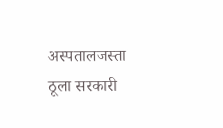अस्पतालजस्ता ठूला सरकारी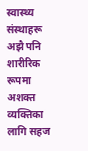स्वास्थ्य संस्थाहरू अझै पनि शारीरिक रूपमा अशक्त व्यक्तिका लागि सहज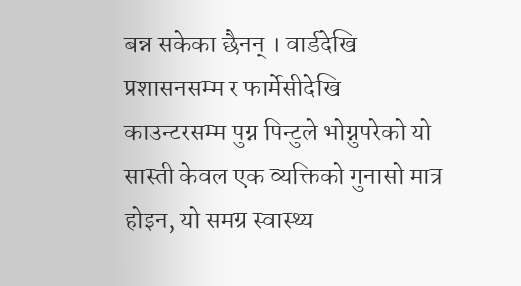बन्न सकेका छैनन् । वार्डदेखि प्रशासनसम्म र फार्मेसीदेखि काउन्टरसम्म पुग्न पिन्टुले भोग्नुपरेको यो सास्ती केवल एक व्यक्तिको गुनासो मात्र होइन, यो समग्र स्वास्थ्य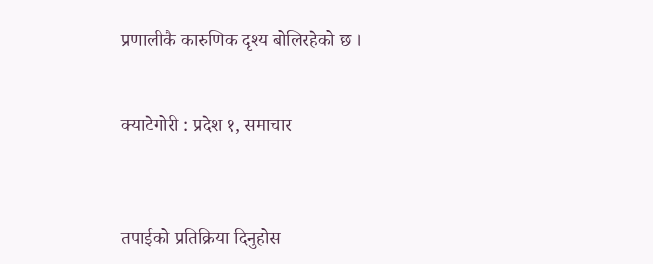प्रणालीकै कारुणिक दृश्य बोलिरहेको छ ।


क्याटेगोरी : प्रदेश १, समाचार



तपाईको प्रतिक्रिया दिनुहोस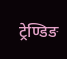ट्रेण्डिङ